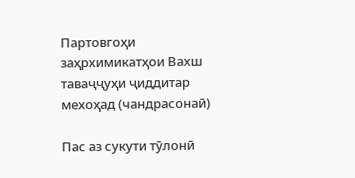Партовгоҳи заҳрхимикатҳои Вахш таваҷҷуҳи ҷиддитар мехоҳад (чандрасонаӣ)

Пас аз сукути тӯлонӣ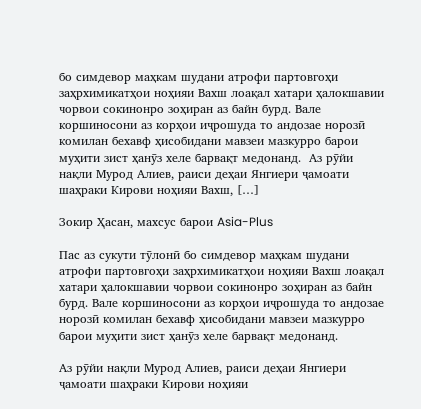бо симдевор маҳкам шудани атрофи партовгоҳи заҳрхимикатҳои ноҳияи Вахш лоақал хатари ҳалокшавии чорвои сокинонро зоҳиран аз байн бурд. Вале коршиносони аз корҳои иҷрошуда то андозае норозӣ комилан бехавф ҳисобидани мавзеи мазкурро барои муҳити зист ҳанӯз хеле барвақт медонанд.  Аз рӯйи нақли Мурод Алиев, раиси деҳаи Янгиери ҷамоати шаҳраки Кирови ноҳияи Вахш, […]

Зокир Ҳасан, махсус барои Asia-Plus

Пас аз сукути тӯлонӣ бо симдевор маҳкам шудани атрофи партовгоҳи заҳрхимикатҳои ноҳияи Вахш лоақал хатари ҳалокшавии чорвои сокинонро зоҳиран аз байн бурд. Вале коршиносони аз корҳои иҷрошуда то андозае норозӣ комилан бехавф ҳисобидани мавзеи мазкурро барои муҳити зист ҳанӯз хеле барвақт медонанд.

Аз рӯйи нақли Мурод Алиев, раиси деҳаи Янгиери ҷамоати шаҳраки Кирови ноҳияи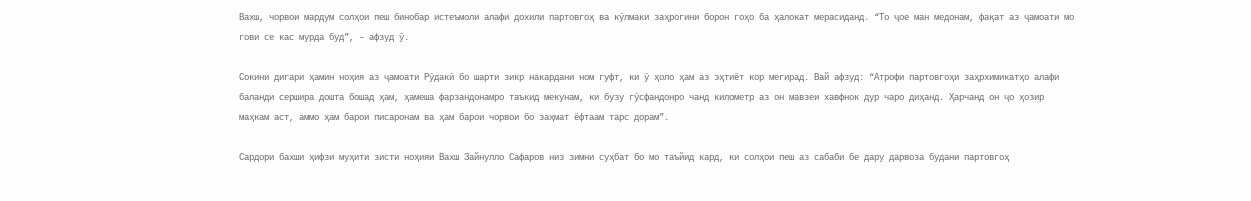Вахш, чорвои мардум солҳои пеш бинобар истеъмоли алафи дохили партовгоҳ ва кӯлмаки заҳрогини борон гоҳо ба ҳалокат мерасиданд. “То ҷое ман медонам, фақат аз ҷамоати мо гови се кас мурда буд”, – афзуд ӯ.

Сокини дигари ҳамин ноҳия аз ҷамоати Рӯдакӣ бо шарти зикр накардани ном гуфт, ки ӯ ҳоло ҳам аз эҳтиёт кор мегирад. Вай афзуд: “Атрофи партовгоҳи заҳрхимикатҳо алафи баланди сершира дошта бошад ҳам, ҳамеша фарзандонамро таъкид мекунам, ки бузу гӯсфандонро чанд километр аз он мавзеи хавфнок дур чаро диҳанд. Ҳарчанд он ҷо ҳозир маҳкам аст, аммо ҳам барои писаронам ва ҳам барои чорвои бо заҳмат ёфтаам тарс дорам”.

Сардори бахши ҳифзи муҳити зисти ноҳияи Вахш Зайнулло Сафаров низ зимни суҳбат бо мо таъйид кард, ки солҳои пеш аз сабаби бе дару дарвоза будани партовгоҳ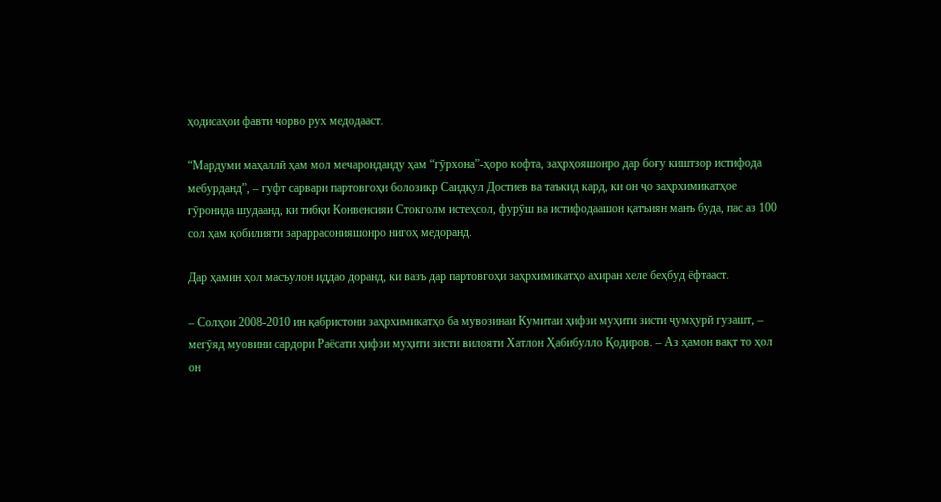ҳодисаҳои фавти чорво рух медодааст.

“Мардуми маҳаллӣ ҳам мол мечаронданду ҳам “гӯрхона”-ҳоро кофта, заҳрҳояшонро дар боғу киштзор истифода мебурданд”, – гуфт сарвари партовгоҳи болозикр Саидқул Достиев ва таъкид кард, ки он ҷо заҳрхимикатҳое гӯронида шудаанд, ки тибқи Конвенсияи Стокголм истеҳсол, фурӯш ва истифодаашон қатъиян манъ буда, пас аз 100 сол ҳам қобилияти зараррасонияшонро нигоҳ медоранд.

Дар ҳамин ҳол масъулон иддао доранд, ки вазъ дар партовгоҳи заҳрхимикатҳо ахиран хеле беҳбуд ёфтааст.

– Солҳои 2008-2010 ин қабристони заҳрхимикатҳо ба мувозинаи Кумитаи ҳифзи муҳити зисти ҷумҳурӣ гузашт, – мегӯяд муовини сардори Раёсати ҳифзи муҳити зисти вилояти Хатлон Ҳабибулло Қодиров. – Аз ҳамон вақт то ҳол он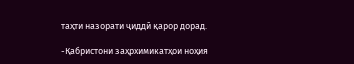таҳти назорати ҷиддӣ қарор дорад.

-Қабристони заҳрхимикатҳои ноҳия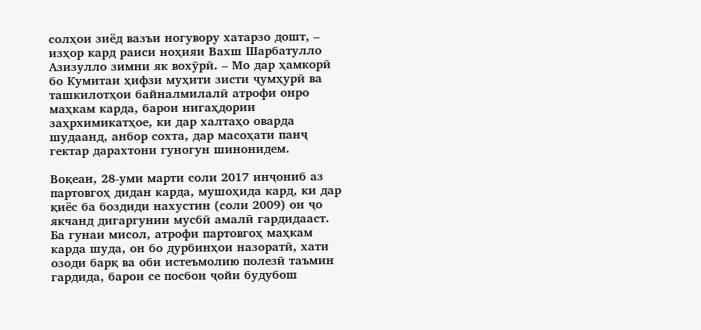солҳои зиёд вазъи ногувору хатарзо дошт, – изҳор кард раиси ноҳияи Вахш Шарбатулло Азизулло зимни як вохӯрӣ. – Мо дар ҳамкорӣ бо Кумитаи ҳифзи муҳити зисти ҷумҳурӣ ва ташкилотҳои байналмилалӣ атрофи онро маҳкам карда, барои нигаҳдории заҳрхимикатҳое, ки дар халтаҳо оварда шудаанд, анбор сохта, дар масоҳати панҷ гектар дарахтони гуногун шинонидем.

Воқеан, 28-уми марти соли 2017 инҷониб аз партовгоҳ дидан карда, мушоҳида кард, ки дар қиёс ба боздиди нахустин (соли 2009) он ҷо якчанд дигаргунии мусбӣ амалӣ гардидааст. Ба гунаи мисол, атрофи партовгоҳ маҳкам карда шуда, он бо дурбинҳои назоратӣ, хати озоди барқ ва оби истеъмолию полезӣ таъмин гардида, барои се посбон ҷойи будубош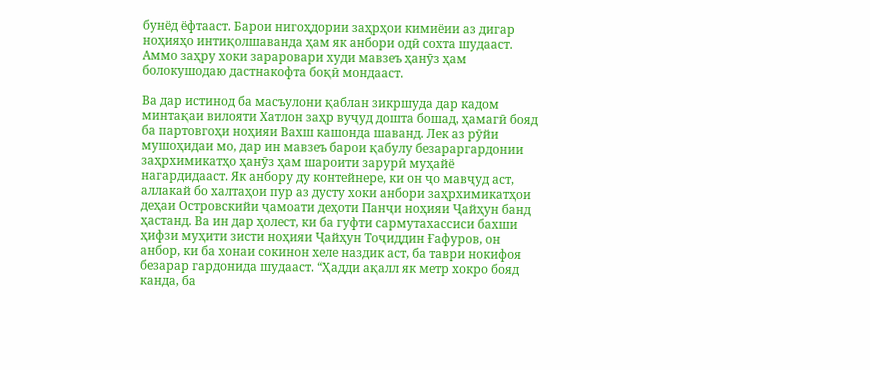бунёд ёфтааст. Барои нигоҳдории заҳрҳои кимиёии аз дигар ноҳияҳо интиқолшаванда ҳам як анбори одӣ сохта шудааст. Аммо заҳру хоки зараровари худи мавзеъ ҳанӯз ҳам болокушодаю дастнакофта боқӣ мондааст.

Ва дар истинод ба масъулони қаблан зикршуда дар кадом минтақаи вилояти Хатлон заҳр вуҷуд дошта бошад, ҳамагӣ бояд ба партовгоҳи ноҳияи Вахш кашонда шаванд. Лек аз рӯйи мушоҳидаи мо, дар ин мавзеъ барои қабулу безараргардонии заҳрхимикатҳо ҳанӯз ҳам шароити зарурӣ муҳайё нагардидааст. Як анбору ду контейнере, ки он ҷо мавҷуд аст, аллакай бо халтаҳои пур аз дусту хоки анбори заҳрхимикатҳои деҳаи Островскийи ҷамоати деҳоти Панҷи ноҳияи Ҷайҳун банд ҳастанд. Ва ин дар ҳолест, ки ба гуфти сармутахассиси бахши ҳифзи муҳити зисти ноҳияи Ҷайҳун Тоҷиддин Ғафуров, он анбор, ки ба хонаи сокинон хеле наздик аст, ба таври нокифоя безарар гардонида шудааст. “Ҳадди ақалл як метр хокро бояд канда, ба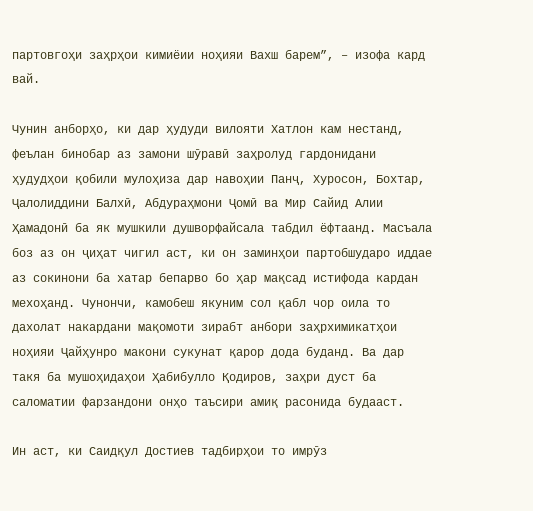партовгоҳи заҳрҳои кимиёии ноҳияи Вахш барем”, – изофа кард вай.

Чунин анборҳо, ки дар ҳудуди вилояти Хатлон кам нестанд, феълан бинобар аз замони шӯравӣ заҳролуд гардонидани ҳудудҳои қобили мулоҳиза дар навоҳии Панҷ, Хуросон, Бохтар, Ҷалолиддини Балхӣ, Абдураҳмони Ҷомӣ ва Мир Сайид Алии Ҳамадонӣ ба як мушкили душворфайсала табдил ёфтаанд. Масъала боз аз он ҷиҳат чигил аст, ки он заминҳои партобшударо иддае аз сокинони ба хатар бепарво бо ҳар мақсад истифода кардан мехоҳанд. Чунончи, камобеш якуним сол қабл чор оила то дахолат накардани мақомоти зирабт анбори заҳрхимикатҳои ноҳияи Ҷайҳунро макони сукунат қарор дода буданд. Ва дар такя ба мушоҳидаҳои Ҳабибулло Қодиров, заҳри дуст ба саломатии фарзандони онҳо таъсири амиқ расонида будааст.

Ин аст, ки Саидқул Достиев тадбирҳои то имрӯз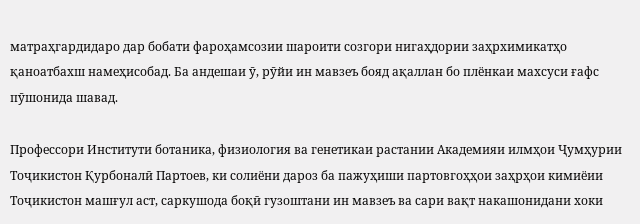матраҳгардидаро дар бобати фароҳамсозии шароити созгори нигаҳдории заҳрхимикатҳо қаноатбахш намеҳисобад. Ба андешаи ӯ, рӯйи ин мавзеъ бояд ақаллан бо плёнкаи махсуси ғафс пӯшонида шавад.

Профессори Институти ботаника, физиология ва генетикаи растании Академияи илмҳои Ҷумҳурии Тоҷикистон Қурбоналӣ Партоев, ки солиёни дароз ба пажуҳиши партовгоҳҳои заҳрҳои кимиёии Тоҷикистон машғул аст, саркушода боқӣ гузоштани ин мавзеъ ва сари вақт накашонидани хоки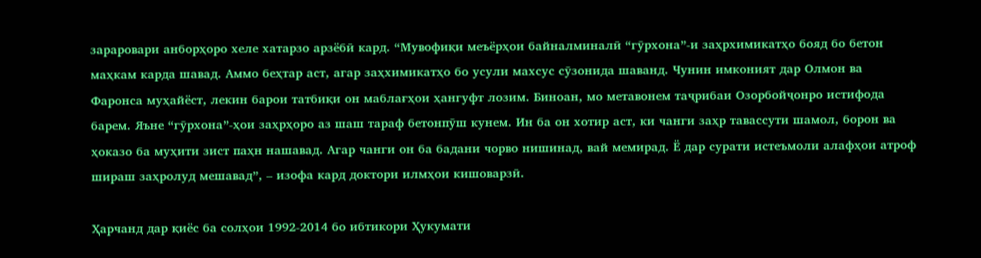зараровари анборҳоро хеле хатарзо арзёбӣ кард. “Мувофиқи меъёрҳои байналминалӣ “гӯрхона”-и заҳрхимикатҳо бояд бо бетон маҳкам карда шавад. Аммо беҳтар аст, агар заҳхимикатҳо бо усули махсус сӯзонида шаванд. Чунин имконият дар Олмон ва Фаронса муҳайёст, лекин барои татбиқи он маблағҳои ҳангуфт лозим. Биноан, мо метавонем таҷрибаи Озорбойҷонро истифода барем. Яъне “гӯрхона”-ҳои заҳрҳоро аз шаш тараф бетонпӯш кунем. Ин ба он хотир аст, ки чанги заҳр тавассути шамол, борон ва ҳоказо ба муҳити зист паҳн нашавад. Агар чанги он ба бадани чорво нишинад, вай мемирад. Ё дар сурати истеъмоли алафҳои атроф шираш заҳролуд мешавад”, – изофа кард доктори илмҳои кишоварзӣ.

Ҳарчанд дар қиёс ба солҳои 1992-2014 бо ибтикори Ҳукумати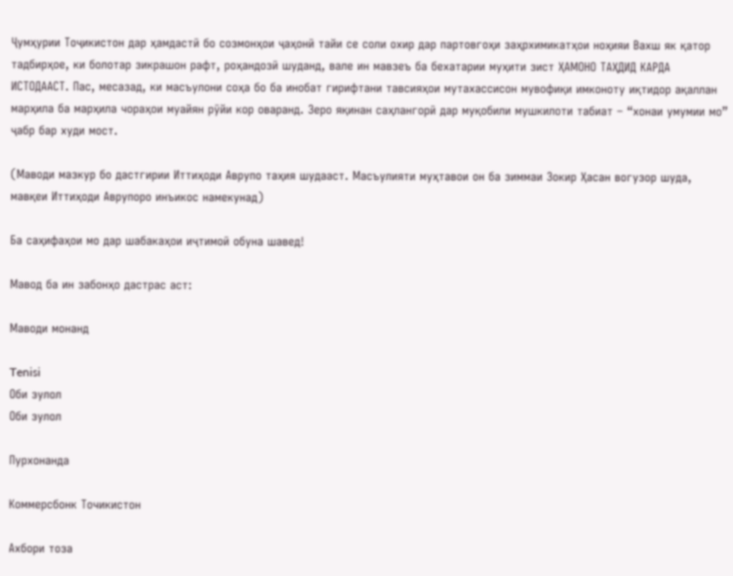Ҷумҳурии Тоҷикистон дар ҳамдастӣ бо созмонҳои ҷаҳонӣ тайи се соли охир дар партовгоҳи заҳрхимикатҳои ноҳияи Вахш як қатор тадбирҳое, ки болотар зикрашон рафт, роҳандозӣ шуданд, вале ин мавзеъ ба бехатарии муҳити зист ҲАМОНО ТАҲДИД КАРДА ИСТОДААСТ. Пас, месазад, ки масъулони соҳа бо ба инобат гирифтани тавсияҳои мутахассисон мувофиқи имконоту иқтидор ақаллан марҳила ба марҳила чораҳои муайян рӯйи кор оваранд. Зеро яқинан саҳлангорӣ дар муқобили мушкилоти табиат – “хонаи умумии мо” ҷабр бар худи мост.

(Маводи мазкур бо дастгирии Иттиҳоди Аврупо таҳия шудааст. Масъулияти муҳтавои он ба зиммаи Зокир Ҳасан вогузор шуда,  мавқеи Иттиҳоди Аврупоро инъикос намекунад)

Ба саҳифаҳои мо дар шабакаҳои иҷтимоӣ обуна шавед!

Мавод ба ин забонҳо дастрас аст:

Маводи монанд

Tenisi
Оби зулол
Оби зулол

Пурхонанда

Коммерсбонк Точикистон

Ахбори тоза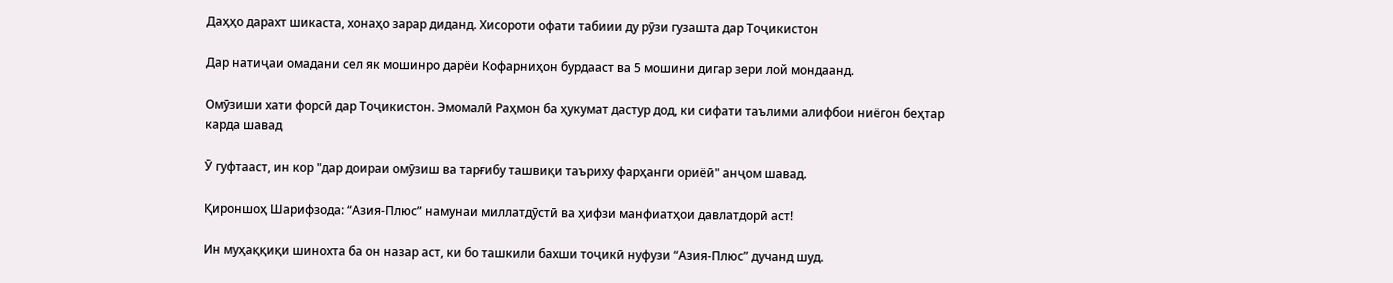Даҳҳо дарахт шикаста, хонаҳо зарар диданд. Хисороти офати табиии ду рӯзи гузашта дар Тоҷикистон

Дар натиҷаи омадани сел як мошинро дарёи Кофарниҳон бурдааст ва 5 мошини дигар зери лой мондаанд.

Омӯзиши хати форсӣ дар Тоҷикистон. Эмомалӣ Раҳмон ба ҳукумат дастур дод, ки сифати таълими алифбои ниёгон беҳтар карда шавад

Ӯ гуфтааст, ин кор "дар доираи омӯзиш ва тарғибу ташвиқи таъриху фарҳанги ориёӣ" анҷом шавад.

Қироншоҳ Шарифзода: “Азия-Плюс” намунаи миллатдӯстӣ ва ҳифзи манфиатҳои давлатдорӣ аст!

Ин муҳаққиқи шинохта ба он назар аст, ки бо ташкили бахши тоҷикӣ нуфузи “Азия-Плюс” дучанд шуд.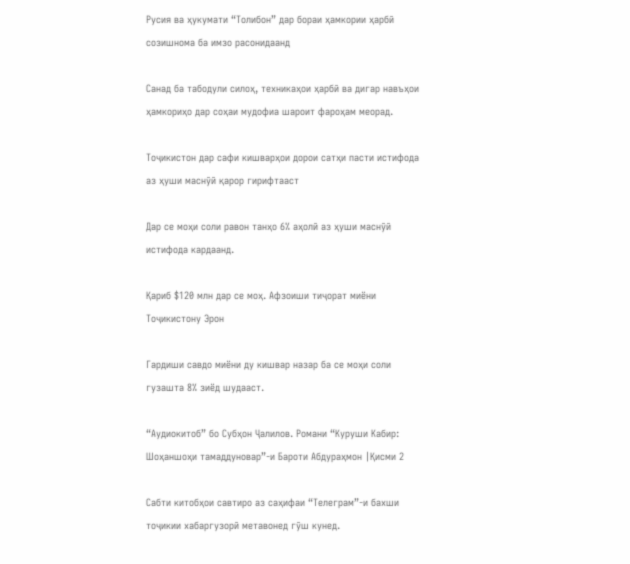Русия ва ҳукумати “Толибон” дар бораи ҳамкории ҳарбӣ созишнома ба имзо расонидаанд

Санад ба табодули силоҳ, техникаҳои ҳарбӣ ва дигар навъҳои ҳамкориҳо дар соҳаи мудофиа шароит фароҳам меорад.

Тоҷикистон дар сафи кишварҳои дорои сатҳи пасти истифода аз ҳуши маснӯӣ қарор гирифтааст

Дар се моҳи соли равон танҳо 6% аҳолӣ аз ҳуши маснӯӣ истифода кардаанд.

Қариб $120 млн дар се моҳ. Афзоиши тиҷорат миёни Тоҷикистону Эрон

Гардиши савдо миёни ду кишвар назар ба се моҳи соли гузашта 8% зиёд шудааст.

“Аудиокитоб” бо Субҳон Ҷалилов. Романи “Куруши Кабир: Шоҳаншоҳи тамаддуновар”-и Бароти Абдураҳмон |Қисми 2

Cабти китобҳои савтиро аз саҳифаи “Телеграм”-и бахши тоҷикии хабаргузорӣ метавонед гӯш кунед.